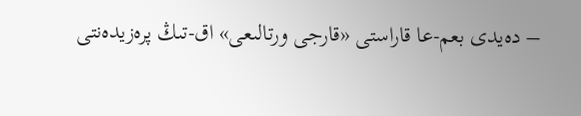– دەيدى بعم-عا قاراستى «قارجى ورتالىعى» اق-تىڭ پرەزيدەنتى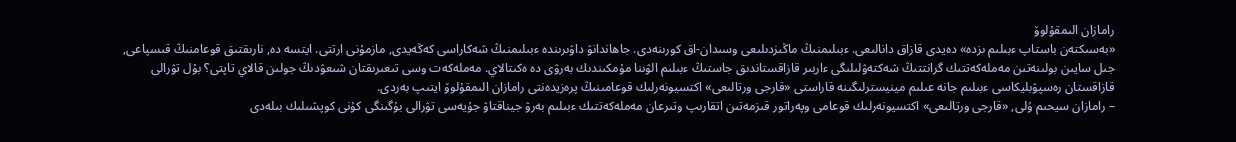رامازان الىمقۇلوۆ
«بەسىكتەن باستاپ ءبىلىم ىزدە» دەيدى قازاق دانالىعى. ءبىلىمنىڭ ماڭىزدىلىعى وسىدان-اق كورىنەدى. جاھاندانۋ داۋىرىندە ءبىلىمنىڭ شەكاراسى كەڭەيدى, مازمۇنى ارتتى. ايتسە دە, نارىقتىق قوعامنىڭ قىسپاعى, جىل سايىن بولىنەتىن مەملەكەتتىك گرانتتىڭ شەكتەۋلىلىگى ءاربىر قازاقستاندىق جاستىڭ ءبىلىم الۋىنا مۇمكىندىك بەرۋى دە ەكىتالاي. مەملەكەت وسى تىعىرىقتان شىعۋدىڭ جولىن قالاي تاپتى؟ بۇل تۋرالى قازاقستان رەسپۋبليكاسى ءبىلىم جانە عىلىم مينيسترلىگىنە قاراستى «قارجى ورتالىعى» اكتسيونەرلىك قوعامىنىڭ پرەزيدەنتى رامازان الىمقۇلوۆ ايتىپ بەردى.
– رامازان سيحىم ۇلى, «قارجى ورتالىعى» اكتسيونەرلىك قوعامى وپەراتور قىزمەتىن اتقارىپ وتىرعان مەملەكەتتىك ءبىلىم بەرۋ جيناقتاۋ جۇيەسى تۋرالى بۇگىنگى كۇنى كوپشىلىك بىلەدى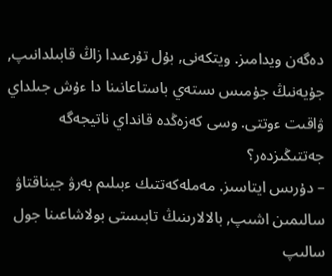دەگەن ويدامىز. ويتكەنى, بۇل تۇرعىدا زاڭ قابىلدانىپ, جۇيەنىڭ جۇمىس ىستەي باستاعانىنا دا ءۇش جىلداي ۋاقىت ءوتتى. وسى كەزەڭدە قانداي ناتيجەگە جەتتىڭىزدەر؟
– دۇرىس ايتاسىز. مەملەكەتتىك ءبىلىم بەرۋ جيناقتاۋ سالىمىن اشىپ, بالالارىنىڭ تابىستى بولاشاعىنا جول سالىپ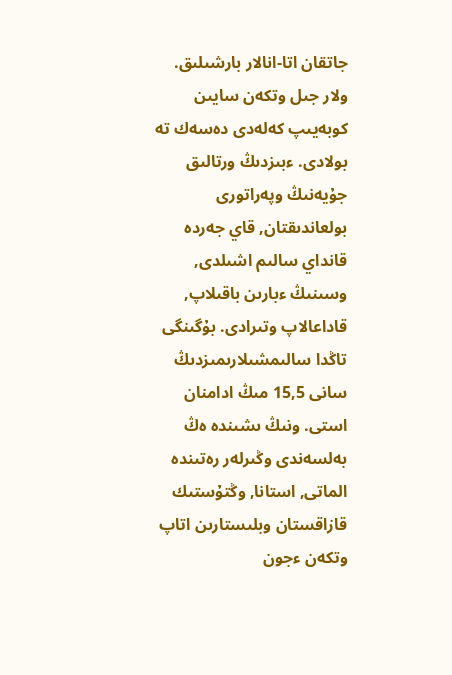جاتقان اتا-انالار بارشىلىق. ولار جىل وتكەن سايىن كوبەيىپ كەلەدى دەسەك تە بولادى. ءبىزدىڭ ورتالىق جۇيەنىڭ وپەراتورى بولعاندىقتان, قاي جەردە قانداي سالىم اشىلدى, وسىنىڭ ءبارىن باقىلاپ, قاداعالاپ وتىرادى. بۇگىنگى تاڭدا سالىمشىلارىمىزدىڭ سانى 15,5 مىڭ ادامنان استى. ونىڭ ىشىندە ەڭ بەلسەندى وڭىرلەر رەتىندە الماتى, استانا, وڭتۇستىك قازاقستان وبلىستارىن اتاپ وتكەن ءجون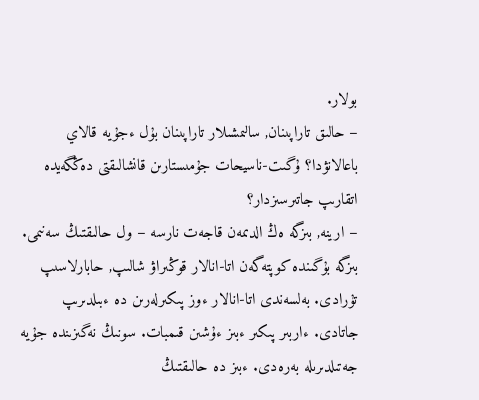بولار.
– حالىق تاراپىنان, سالىمشىلار تاراپىنان بۇل ءجۇيە قالاي باعالانۋدا؟ ۇگىت-ناسيحات جۇمىستارىن قانشالىقتى دەڭگەيدە اتقارىپ جاتىرسىزدار؟
– ارينە, بىزگە ەڭ الدىمەن قاجەت نارسە – ول حالىقتىڭ سەنىمى. بىزگە بۇگىندە كوپتەگەن اتا-انالار قوڭىراۋ شالىپ, حابارلاسىپ تۇرادى. بەلسەندى اتا-انالار ءوز پىكىرلەرىن دە ءبىلدىرىپ جاتادى. ءاربىر پىكىر ءبىز ءۇشىن قىمبات. سونىڭ نەگىزىندە جۇيە جەتىلدىرىلە بەرەدى. ءبىز دە حالىقتىڭ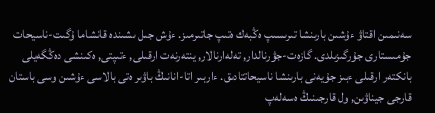سەنىمىن اقتاۋ ءۇشىن بارىنشا تىرىسىپ ەڭبەك ەتىپ جاتىرمىز. ءۇش جىل ىشىندە قانشاما ۇگىت-ناسيحات جۇمىستارى جۇرگىزىلدى. گازەت-جۋرنالدار, تەلەارنالار, ينتەرنەت ارقىلى, ءتىپتى, ەكىنشى دەڭگەيلى بانكتەر ارقىلى ءبىز جۇيەنى بارىنشا ناسيحاتتادىق. ءاربىر اتا-انانىڭ باۋىر ەتى بالاسى ءۇشىن وسى باستان قارجى جيناۋىن, ول قارجىنىڭ ەسەلەپ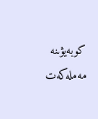كوبەيۋىنە مەملەكەت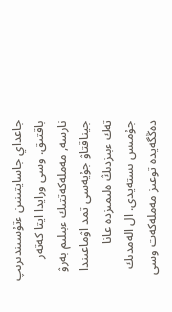جاعداي جاسايتىنىن ءتۇسىندىرىپ باقتىق. وسى ورايدا ايتا كەتەر نارسە, مەملەكەتتىك ءبىلىم بەرۋ جيناقتاۋ جۇيەسى تمد اۋماعىندا تەك ءبىزدىڭ ەلىمىزدە عانا جۇمىس ىستەيدى. ال الەمدىك دەڭگەيدە توعىز مەملەكەت وسى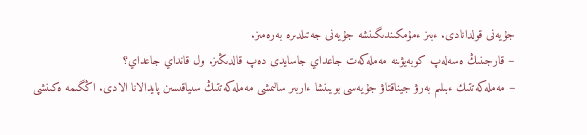جۇيەنى قولدانادى. ءبىز ءمۇمكىندىگىنشە جۇيەنى جەتىلدىرە بەرەمىز.
– قارجىنىڭ ەسەلەپ كوبەيۋىنە مەملەكەت جاعداي جاسايدى دەپ قالدىڭىز. ول قانداي جاعداي؟
– مەملەكەتتىك ءبىلىم بەرۋ جيناقتاۋ جۇيەسى بويىنشا ءاربىر سالىمشى مەملەكەتتىڭ سىياقىسىن پايدالانا الادى. اڭگىمە ەكىنشى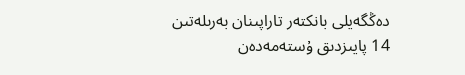دەڭگەيلى بانكتەر تاراپىنان بەرىلەتىن 14 پايىزدىق ۇستەمەدەن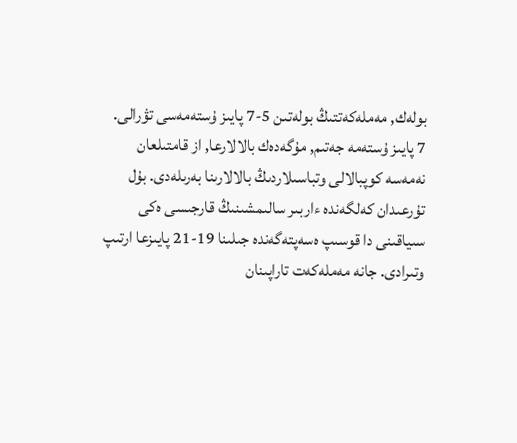بولەك, مەملەكەتتىڭ بولەتىن 5-7 پايىز ۇستەمەسى تۋرالى. 7 پايىز ۇستەمە جەتىم, مۇگەدەك بالالارعا, از قامتىلعان نەمەسە كوپبالالى وتباسىلاردىڭ بالالارىنا بەرىلەدى. بۇل تۇرعىدان كەلگەندە ءاربىر سالىمشىنىڭ قارجىسى ەكى سىياقىنى دا قوسىپ ەسەپتەگەندە جىلىنا 19-21 پايىزعا ارتىپ وتىرادى. جانە مەملەكەت تاراپىنان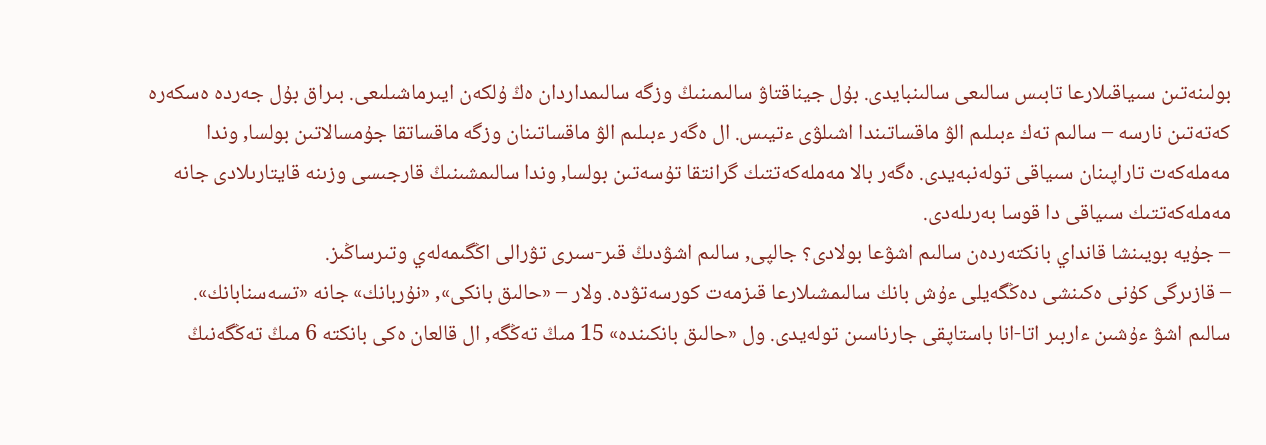بولىنەتىن سىياقىلارعا تابىس سالىعى سالىنبايدى. بۇل جيناقتاۋ سالىمىنىڭ وزگە سالىمداردان ەڭ ۇلكەن ايىرماشىلىعى. بىراق بۇل جەردە ەسكەرە كەتەتىن نارسە – سالىم تەك ءبىلىم الۋ ماقساتىندا اشىلۋى ءتيىس. ال ەگەر ءبىلىم الۋ ماقساتىنان وزگە ماقساتقا جۇمسالاتىن بولسا, وندا مەملەكەت تاراپىنان سىياقى تولەنبەيدى. ەگەر بالا مەملەكەتتىك گرانتقا تۇسەتىن بولسا, وندا سالىمشىنىڭ قارجىسى وزىنە قايتارىلادى جانە مەملەكەتتىك سىياقى دا قوسا بەرىلەدى.
– جۇيە بويىنشا قانداي بانكتەردەن سالىم اشۋعا بولادى؟ جالپى, سالىم اشۋدىڭ قىر-سىرى تۋرالى اڭگىمەلەي وتىرساڭىز.
– قازىرگى كۇنى ەكىنشى دەڭگەيلى ءۇش بانك سالىمشىلارعا قىزمەت كورسەتۋدە. ولار – «حالىق بانكى», «نۇربانك» جانە «تسەسنابانك». سالىم اشۋ ءۇشىن ءاربىر اتا-انا باستاپقى جارناسىن تولەيدى. ول «حالىق بانكىندە» 15 مىڭ تەڭگە, ال قالعان ەكى بانكتە 6 مىڭ تەڭگەنىڭ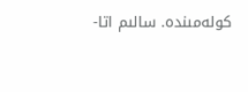كولەمىندە. سالىم اتا-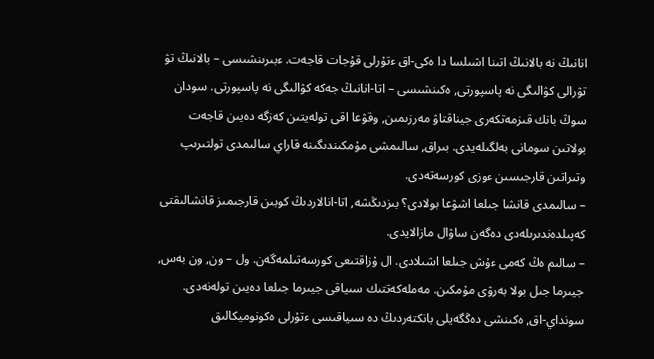انانىڭ نە بالانىڭ اتىنا اشىلسا دا ەكى-اق ءتۇرلى قۇجات قاجەت. ءبىرىنشىسى – بالانىڭ تۋ تۋرالى كۋالىگى نە پاسپورتى, ەكىنشىسى – اتا-انانىڭ جەكە كۋالىگى نە پاسپورتى. سودان سوڭ بانك قىزمەتكەرى جيناقتاۋ مەرزىمىن, وقۋعا اقى تولەيتىن كەزگە دەيىن قاجەت بولاتىن سومانى بەلگىلەيدى. بىراق, سالىمشى مۇمكىندىگىنە قاراي سالىمدى تولتىرىپ وتىراتىن قارجىسىن ءوزى كورسەتەدى.
– سالىمدى قانشا جىلعا اشۋعا بولادى؟ بىزدىڭشە, اتا-انالاردىڭ كوبىن قارجىمىز قانشالىقتى كەپىلدەندىرىلەدى دەگەن ساۋال مازالايدى.
– سالىم ەڭ كەمى ءۇش جىلعا اشىلادى. ال ۇزاقتىعى كورسەتىلمەگەن. ول – ون, ون بەس, جيىرما جىل بولا بەرۋى مۇمكىن. مەملەكەتتىك سىياقى جيىرما جىلعا دەيىن تولەنەدى. سونداي-اق, ەكىنشى دەڭگەيلى بانكتەردىڭ دە سىياقىسى ءتۇرلى ەكونوميكالىق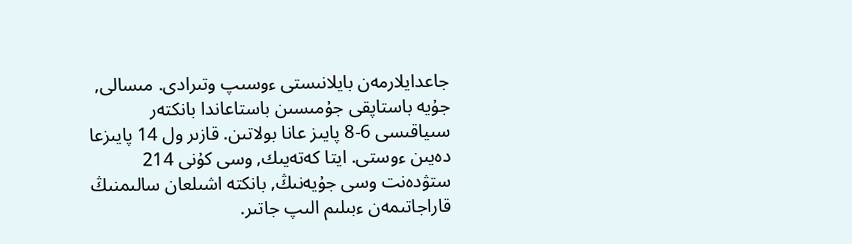جاعدايلارمەن بايلانىستى ءوسىپ وتىرادى. مىسالى, جۇيە باستاپقى جۇمىسىن باستاعاندا بانكتەر سىياقىسى 6-8 پايىز عانا بولاتىن. قازىر ول 14 پايىزعا دەيىن ءوستى. ايتا كەتەيىك, وسى كۇنى 214 ستۋدەنت وسى جۇيەنىڭ, بانكتە اشىلعان سالىمنىڭ قاراجاتىمەن ءبىلىم الىپ جاتىر.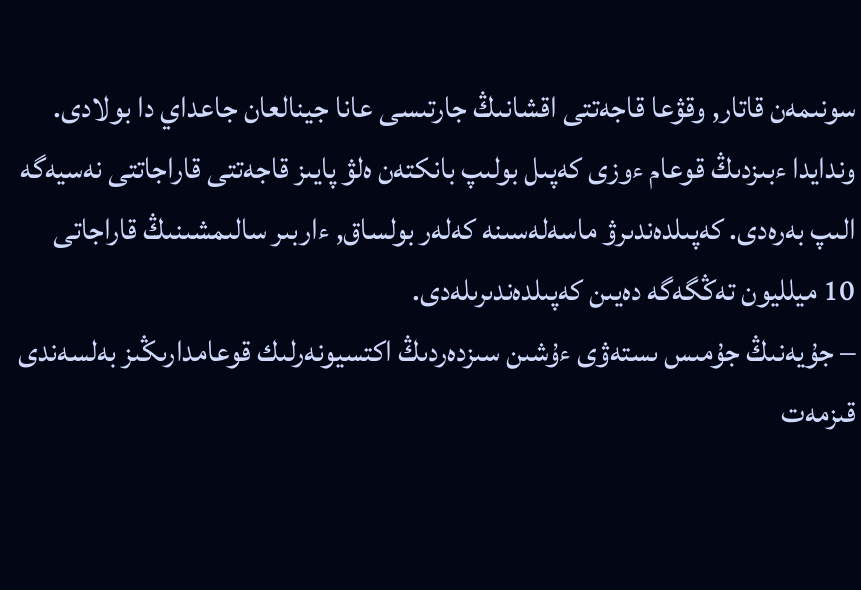سونىمەن قاتار, وقۋعا قاجەتتى اقشانىڭ جارتىسى عانا جينالعان جاعداي دا بولادى. وندايدا ءبىزدىڭ قوعام ءوزى كەپىل بولىپ بانكتەن ەلۋ پايىز قاجەتتى قاراجاتتى نەسيەگە الىپ بەرەدى. كەپىلدەندىرۋ ماسەلەسىنە كەلەر بولساق, ءاربىر سالىمشىنىڭ قاراجاتى 10 ميلليون تەڭگەگە دەيىن كەپىلدەندىرىلەدى.
– جۇيەنىڭ جۇمىس ىستەۋى ءۇشىن سىزدەردىڭ اكتسيونەرلىك قوعامدارىڭىز بەلسەندى قىزمەت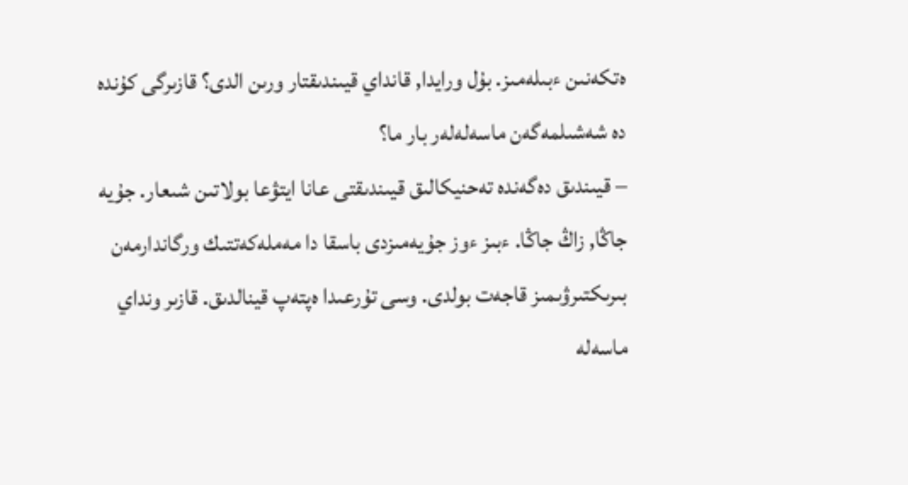ەتكەنىن ءبىلەمىز. بۇل ورايدا, قانداي قيىندىقتار ورىن الدى؟ قازىرگى كۇندە دە شەشىلمەگەن ماسەلەلەر بار ما؟
– قيىندىق دەگەندە تەحنيكالىق قيىندىقتى عانا ايتۋعا بولاتىن شىعار. جۇيە جاڭا, زاڭ جاڭا. ءبىز ءوز جۇيەمىزدى باسقا دا مەملەكەتتىك ورگاندارمەن بىرىكتىرۋىمىز قاجەت بولدى. وسى تۇرعىدا ەپتەپ قينالدىق. قازىر ونداي ماسەلە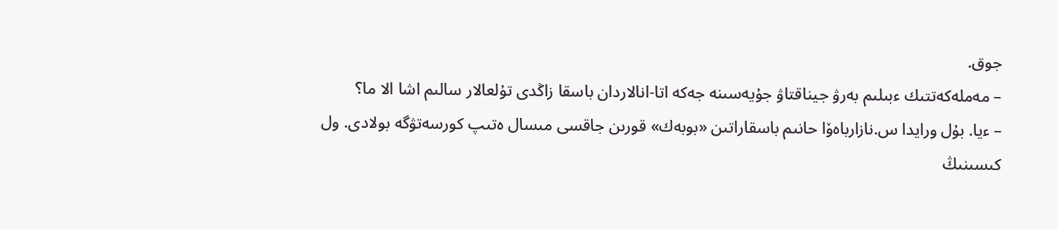جوق.
– مەملەكەتتىك ءبىلىم بەرۋ جيناقتاۋ جۇيەسىنە جەكە اتا-انالاردان باسقا زاڭدى تۇلعالار سالىم اشا الا ما؟
– ءيا. بۇل ورايدا س.نازارباەۆا حانىم باسقاراتىن «بوبەك» قورىن جاقسى مىسال ەتىپ كورسەتۋگە بولادى. ول كىسىنىڭ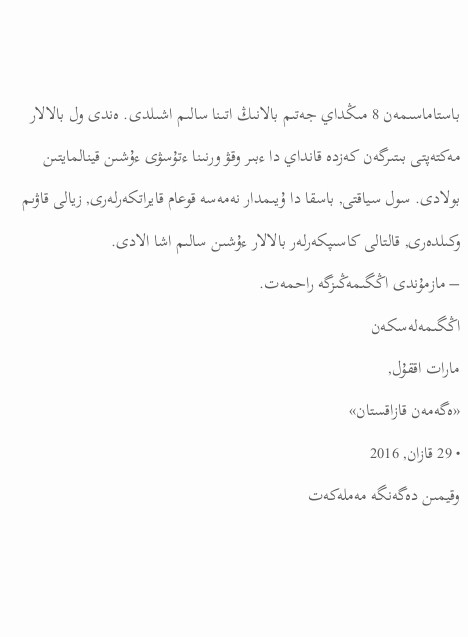باستاماسىمەن 8 مىڭداي جەتىم بالانىڭ اتىنا سالىم اشىلدى. ەندى ول بالالار مەكتەپتى بىتىرگەن كەزدە قانداي دا ءبىر وقۋ ورنىنا ءتۇسۋى ءۇشىن قينالمايتىن بولادى. سول سياقتى, باسقا دا ۇيىمدار نەمەسە قوعام قايراتكەرلەرى, زيالى قاۋىم وكىلدەرى, قالتالى كاسىپكەرلەر بالالار ءۇشىن سالىم اشا الادى.
– مازمۇندى اڭگىمەڭىزگە راحمەت.
اڭگىمەلەسكەن
مارات اققۇل,
«ەگەمەن قازاقستان»
• 29 قازان, 2016
وقيمىن دەگەنگە مەملەكەت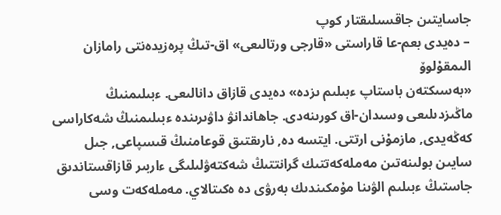جاسايتىن جاقسىلىقتار كوپ
– دەيدى بعم-عا قاراستى «قارجى ورتالىعى» اق-تىڭ پرەزيدەنتى رامازان الىمقۇلوۆ
«بەسىكتەن باستاپ ءبىلىم ىزدە» دەيدى قازاق دانالىعى. ءبىلىمنىڭ ماڭىزدىلىعى وسىدان-اق كورىنەدى. جاھاندانۋ داۋىرىندە ءبىلىمنىڭ شەكاراسى كەڭەيدى, مازمۇنى ارتتى. ايتسە دە, نارىقتىق قوعامنىڭ قىسپاعى, جىل سايىن بولىنەتىن مەملەكەتتىك گرانتتىڭ شەكتەۋلىلىگى ءاربىر قازاقستاندىق جاستىڭ ءبىلىم الۋىنا مۇمكىندىك بەرۋى دە ەكىتالاي. مەملەكەت وسى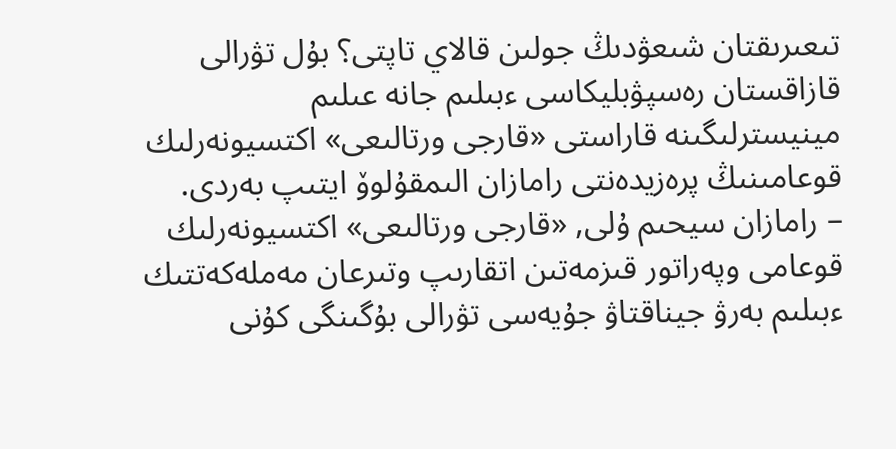تىعىرىقتان شىعۋدىڭ جولىن قالاي تاپتى؟ بۇل تۋرالى قازاقستان رەسپۋبليكاسى ءبىلىم جانە عىلىم مينيسترلىگىنە قاراستى «قارجى ورتالىعى» اكتسيونەرلىك قوعامىنىڭ پرەزيدەنتى رامازان الىمقۇلوۆ ايتىپ بەردى.
– رامازان سيحىم ۇلى, «قارجى ورتالىعى» اكتسيونەرلىك قوعامى وپەراتور قىزمەتىن اتقارىپ وتىرعان مەملەكەتتىك ءبىلىم بەرۋ جيناقتاۋ جۇيەسى تۋرالى بۇگىنگى كۇنى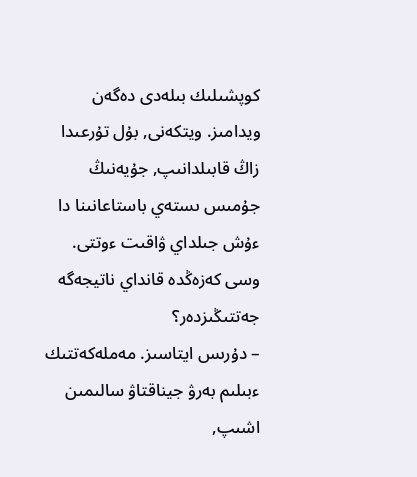كوپشىلىك بىلەدى دەگەن ويدامىز. ويتكەنى, بۇل تۇرعىدا زاڭ قابىلدانىپ, جۇيەنىڭ جۇمىس ىستەي باستاعانىنا دا ءۇش جىلداي ۋاقىت ءوتتى. وسى كەزەڭدە قانداي ناتيجەگە جەتتىڭىزدەر؟
– دۇرىس ايتاسىز. مەملەكەتتىك ءبىلىم بەرۋ جيناقتاۋ سالىمىن اشىپ,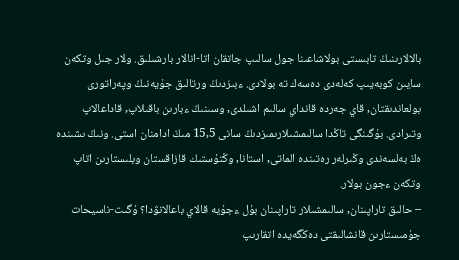بالالارىنىڭ تابىستى بولاشاعىنا جول سالىپ جاتقان اتا-انالار بارشىلىق. ولار جىل وتكەن سايىن كوبەيىپ كەلەدى دەسەك تە بولادى. ءبىزدىڭ ورتالىق جۇيەنىڭ وپەراتورى بولعاندىقتان, قاي جەردە قانداي سالىم اشىلدى, وسىنىڭ ءبارىن باقىلاپ, قاداعالاپ وتىرادى. بۇگىنگى تاڭدا سالىمشىلارىمىزدىڭ سانى 15,5 مىڭ ادامنان استى. ونىڭ ىشىندە ەڭ بەلسەندى وڭىرلەر رەتىندە الماتى, استانا, وڭتۇستىك قازاقستان وبلىستارىن اتاپ وتكەن ءجون بولار.
– حالىق تاراپىنان, سالىمشىلار تاراپىنان بۇل ءجۇيە قالاي باعالانۋدا؟ ۇگىت-ناسيحات جۇمىستارىن قانشالىقتى دەڭگەيدە اتقارىپ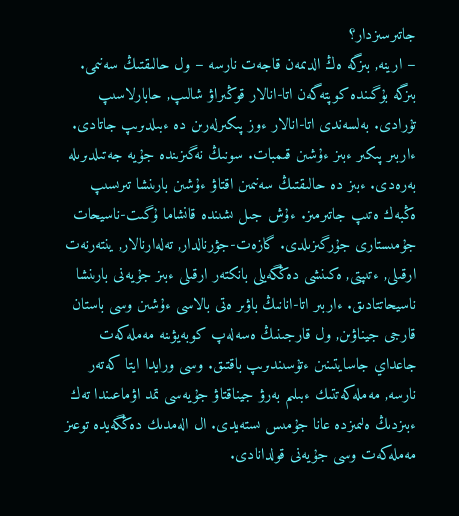جاتىرسىزدار؟
– ارينە, بىزگە ەڭ الدىمەن قاجەت نارسە – ول حالىقتىڭ سەنىمى. بىزگە بۇگىندە كوپتەگەن اتا-انالار قوڭىراۋ شالىپ, حابارلاسىپ تۇرادى. بەلسەندى اتا-انالار ءوز پىكىرلەرىن دە ءبىلدىرىپ جاتادى. ءاربىر پىكىر ءبىز ءۇشىن قىمبات. سونىڭ نەگىزىندە جۇيە جەتىلدىرىلە بەرەدى. ءبىز دە حالىقتىڭ سەنىمىن اقتاۋ ءۇشىن بارىنشا تىرىسىپ ەڭبەك ەتىپ جاتىرمىز. ءۇش جىل ىشىندە قانشاما ۇگىت-ناسيحات جۇمىستارى جۇرگىزىلدى. گازەت-جۋرنالدار, تەلەارنالار, ينتەرنەت ارقىلى, ءتىپتى, ەكىنشى دەڭگەيلى بانكتەر ارقىلى ءبىز جۇيەنى بارىنشا ناسيحاتتادىق. ءاربىر اتا-انانىڭ باۋىر ەتى بالاسى ءۇشىن وسى باستان قارجى جيناۋىن, ول قارجىنىڭ ەسەلەپ كوبەيۋىنە مەملەكەت جاعداي جاسايتىنىن ءتۇسىندىرىپ باقتىق. وسى ورايدا ايتا كەتەر نارسە, مەملەكەتتىك ءبىلىم بەرۋ جيناقتاۋ جۇيەسى تمد اۋماعىندا تەك ءبىزدىڭ ەلىمىزدە عانا جۇمىس ىستەيدى. ال الەمدىك دەڭگەيدە توعىز مەملەكەت وسى جۇيەنى قولدانادى.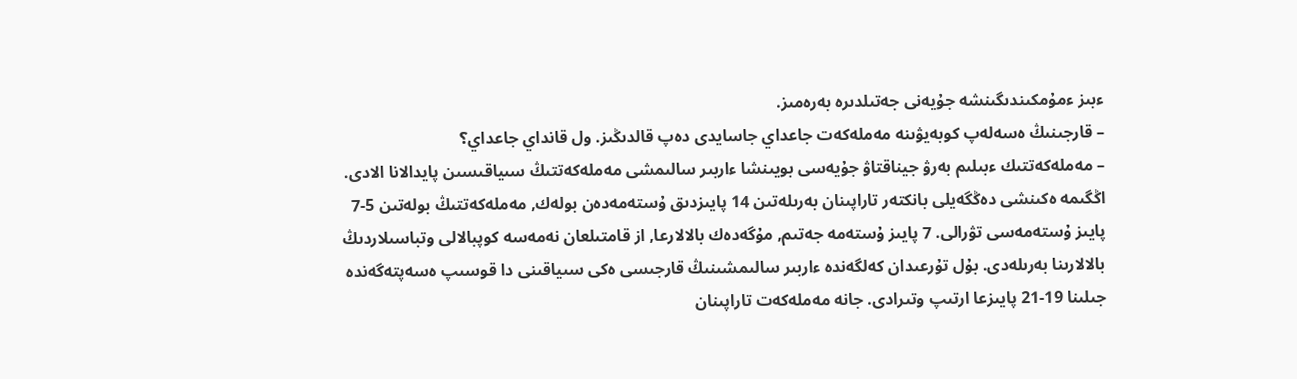ءبىز ءمۇمكىندىگىنشە جۇيەنى جەتىلدىرە بەرەمىز.
– قارجىنىڭ ەسەلەپ كوبەيۋىنە مەملەكەت جاعداي جاسايدى دەپ قالدىڭىز. ول قانداي جاعداي؟
– مەملەكەتتىك ءبىلىم بەرۋ جيناقتاۋ جۇيەسى بويىنشا ءاربىر سالىمشى مەملەكەتتىڭ سىياقىسىن پايدالانا الادى. اڭگىمە ەكىنشى دەڭگەيلى بانكتەر تاراپىنان بەرىلەتىن 14 پايىزدىق ۇستەمەدەن بولەك, مەملەكەتتىڭ بولەتىن 5-7 پايىز ۇستەمەسى تۋرالى. 7 پايىز ۇستەمە جەتىم, مۇگەدەك بالالارعا, از قامتىلعان نەمەسە كوپبالالى وتباسىلاردىڭ بالالارىنا بەرىلەدى. بۇل تۇرعىدان كەلگەندە ءاربىر سالىمشىنىڭ قارجىسى ەكى سىياقىنى دا قوسىپ ەسەپتەگەندە جىلىنا 19-21 پايىزعا ارتىپ وتىرادى. جانە مەملەكەت تاراپىنان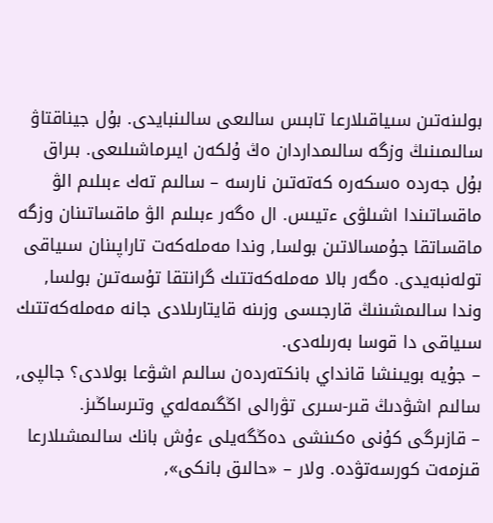بولىنەتىن سىياقىلارعا تابىس سالىعى سالىنبايدى. بۇل جيناقتاۋ سالىمىنىڭ وزگە سالىمداردان ەڭ ۇلكەن ايىرماشىلىعى. بىراق بۇل جەردە ەسكەرە كەتەتىن نارسە – سالىم تەك ءبىلىم الۋ ماقساتىندا اشىلۋى ءتيىس. ال ەگەر ءبىلىم الۋ ماقساتىنان وزگە ماقساتقا جۇمسالاتىن بولسا, وندا مەملەكەت تاراپىنان سىياقى تولەنبەيدى. ەگەر بالا مەملەكەتتىك گرانتقا تۇسەتىن بولسا, وندا سالىمشىنىڭ قارجىسى وزىنە قايتارىلادى جانە مەملەكەتتىك سىياقى دا قوسا بەرىلەدى.
– جۇيە بويىنشا قانداي بانكتەردەن سالىم اشۋعا بولادى؟ جالپى, سالىم اشۋدىڭ قىر-سىرى تۋرالى اڭگىمەلەي وتىرساڭىز.
– قازىرگى كۇنى ەكىنشى دەڭگەيلى ءۇش بانك سالىمشىلارعا قىزمەت كورسەتۋدە. ولار – «حالىق بانكى»,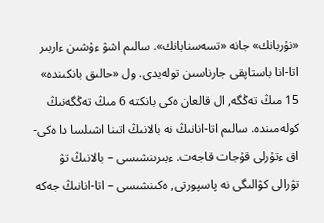«نۇربانك» جانە «تسەسنابانك». سالىم اشۋ ءۇشىن ءاربىر اتا-انا باستاپقى جارناسىن تولەيدى. ول «حالىق بانكىندە» 15 مىڭ تەڭگە, ال قالعان ەكى بانكتە 6 مىڭ تەڭگەنىڭ كولەمىندە. سالىم اتا-انانىڭ نە بالانىڭ اتىنا اشىلسا دا ەكى-اق ءتۇرلى قۇجات قاجەت. ءبىرىنشىسى – بالانىڭ تۋ تۋرالى كۋالىگى نە پاسپورتى, ەكىنشىسى – اتا-انانىڭ جەكە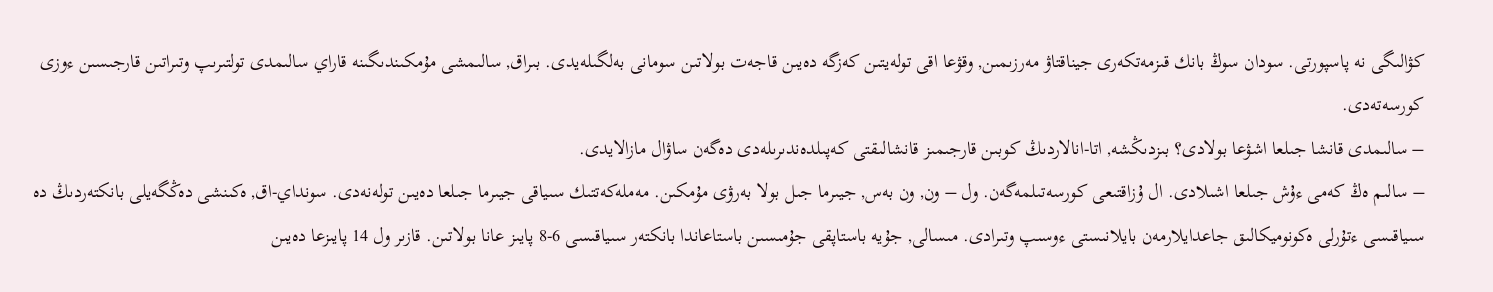كۋالىگى نە پاسپورتى. سودان سوڭ بانك قىزمەتكەرى جيناقتاۋ مەرزىمىن, وقۋعا اقى تولەيتىن كەزگە دەيىن قاجەت بولاتىن سومانى بەلگىلەيدى. بىراق, سالىمشى مۇمكىندىگىنە قاراي سالىمدى تولتىرىپ وتىراتىن قارجىسىن ءوزى كورسەتەدى.
– سالىمدى قانشا جىلعا اشۋعا بولادى؟ بىزدىڭشە, اتا-انالاردىڭ كوبىن قارجىمىز قانشالىقتى كەپىلدەندىرىلەدى دەگەن ساۋال مازالايدى.
– سالىم ەڭ كەمى ءۇش جىلعا اشىلادى. ال ۇزاقتىعى كورسەتىلمەگەن. ول – ون, ون بەس, جيىرما جىل بولا بەرۋى مۇمكىن. مەملەكەتتىك سىياقى جيىرما جىلعا دەيىن تولەنەدى. سونداي-اق, ەكىنشى دەڭگەيلى بانكتەردىڭ دە سىياقىسى ءتۇرلى ەكونوميكالىق جاعدايلارمەن بايلانىستى ءوسىپ وتىرادى. مىسالى, جۇيە باستاپقى جۇمىسىن باستاعاندا بانكتەر سىياقىسى 6-8 پايىز عانا بولاتىن. قازىر ول 14 پايىزعا دەيىن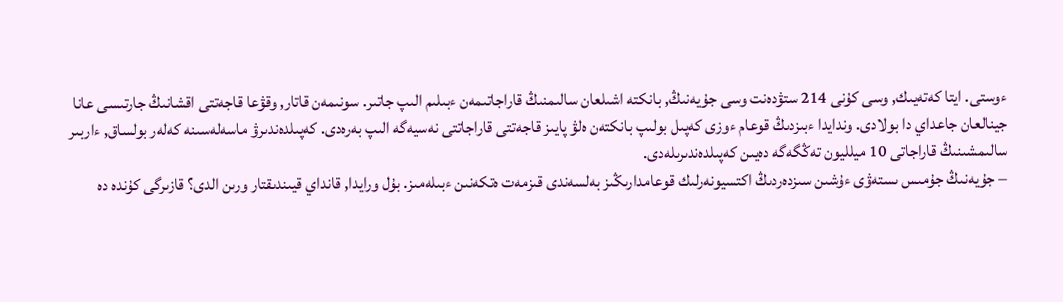ءوستى. ايتا كەتەيىك, وسى كۇنى 214 ستۋدەنت وسى جۇيەنىڭ, بانكتە اشىلعان سالىمنىڭ قاراجاتىمەن ءبىلىم الىپ جاتىر. سونىمەن قاتار, وقۋعا قاجەتتى اقشانىڭ جارتىسى عانا جينالعان جاعداي دا بولادى. وندايدا ءبىزدىڭ قوعام ءوزى كەپىل بولىپ بانكتەن ەلۋ پايىز قاجەتتى قاراجاتتى نەسيەگە الىپ بەرەدى. كەپىلدەندىرۋ ماسەلەسىنە كەلەر بولساق, ءاربىر سالىمشىنىڭ قاراجاتى 10 ميلليون تەڭگەگە دەيىن كەپىلدەندىرىلەدى.
– جۇيەنىڭ جۇمىس ىستەۋى ءۇشىن سىزدەردىڭ اكتسيونەرلىك قوعامدارىڭىز بەلسەندى قىزمەت ەتكەنىن ءبىلەمىز. بۇل ورايدا, قانداي قيىندىقتار ورىن الدى؟ قازىرگى كۇندە دە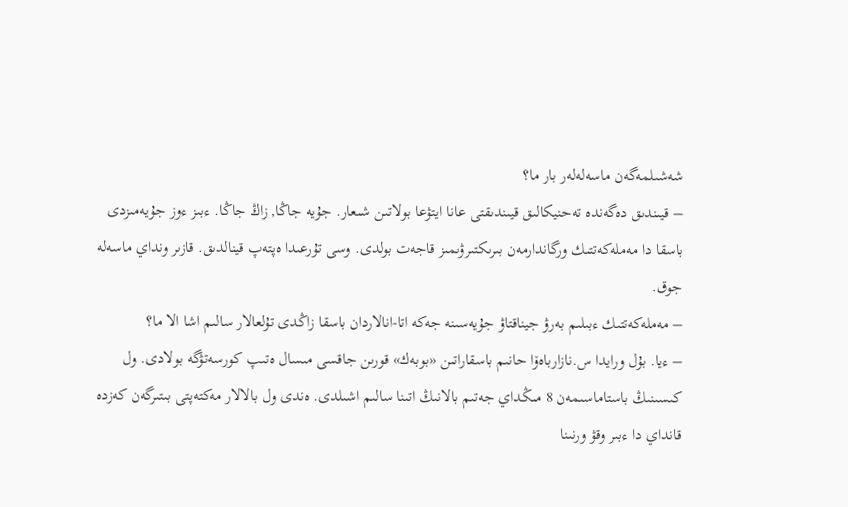شەشىلمەگەن ماسەلەلەر بار ما؟
– قيىندىق دەگەندە تەحنيكالىق قيىندىقتى عانا ايتۋعا بولاتىن شىعار. جۇيە جاڭا, زاڭ جاڭا. ءبىز ءوز جۇيەمىزدى باسقا دا مەملەكەتتىك ورگاندارمەن بىرىكتىرۋىمىز قاجەت بولدى. وسى تۇرعىدا ەپتەپ قينالدىق. قازىر ونداي ماسەلە جوق.
– مەملەكەتتىك ءبىلىم بەرۋ جيناقتاۋ جۇيەسىنە جەكە اتا-انالاردان باسقا زاڭدى تۇلعالار سالىم اشا الا ما؟
– ءيا. بۇل ورايدا س.نازارباەۆا حانىم باسقاراتىن «بوبەك» قورىن جاقسى مىسال ەتىپ كورسەتۋگە بولادى. ول كىسىنىڭ باستاماسىمەن 8 مىڭداي جەتىم بالانىڭ اتىنا سالىم اشىلدى. ەندى ول بالالار مەكتەپتى بىتىرگەن كەزدە قانداي دا ءبىر وقۋ ورنىنا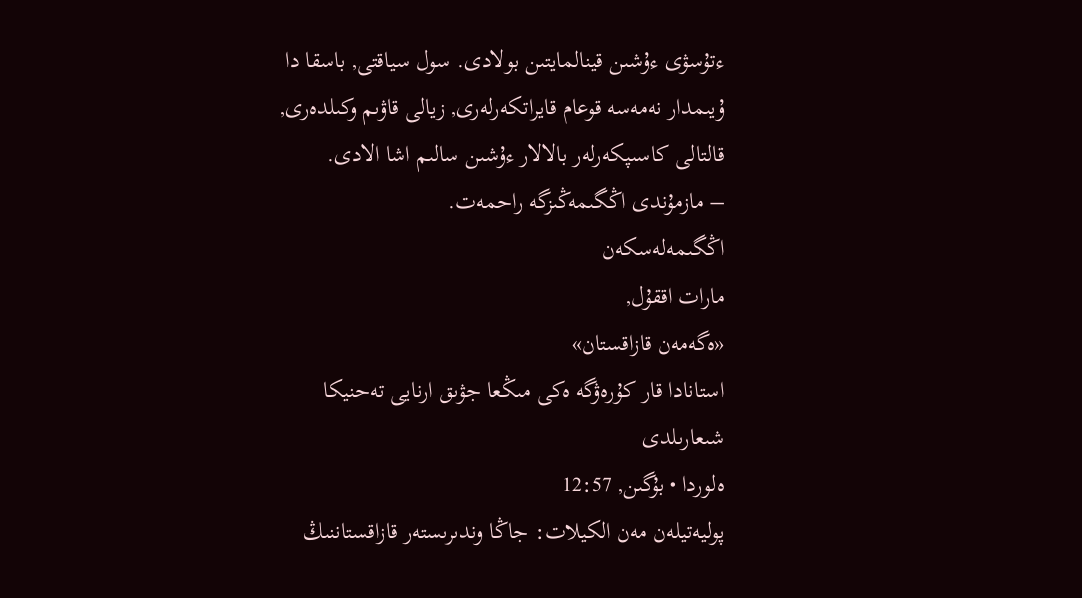ءتۇسۋى ءۇشىن قينالمايتىن بولادى. سول سياقتى, باسقا دا ۇيىمدار نەمەسە قوعام قايراتكەرلەرى, زيالى قاۋىم وكىلدەرى, قالتالى كاسىپكەرلەر بالالار ءۇشىن سالىم اشا الادى.
– مازمۇندى اڭگىمەڭىزگە راحمەت.
اڭگىمەلەسكەن
مارات اققۇل,
«ەگەمەن قازاقستان»
استانادا قار كۇرەۋگە ەكى مىڭعا جۋىق ارنايى تەحنيكا شىعارىلدى
ەلوردا • بۇگىن, 12:57
پوليەتيلەن مەن الكيلات: جاڭا وندىرىستەر قازاقستاننىڭ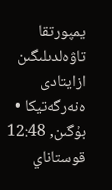يمپورتقا تاۋەلدىلىگىن ازايتادى
ەنەرگەتيكا • بۇگىن, 12:48
قوستاناي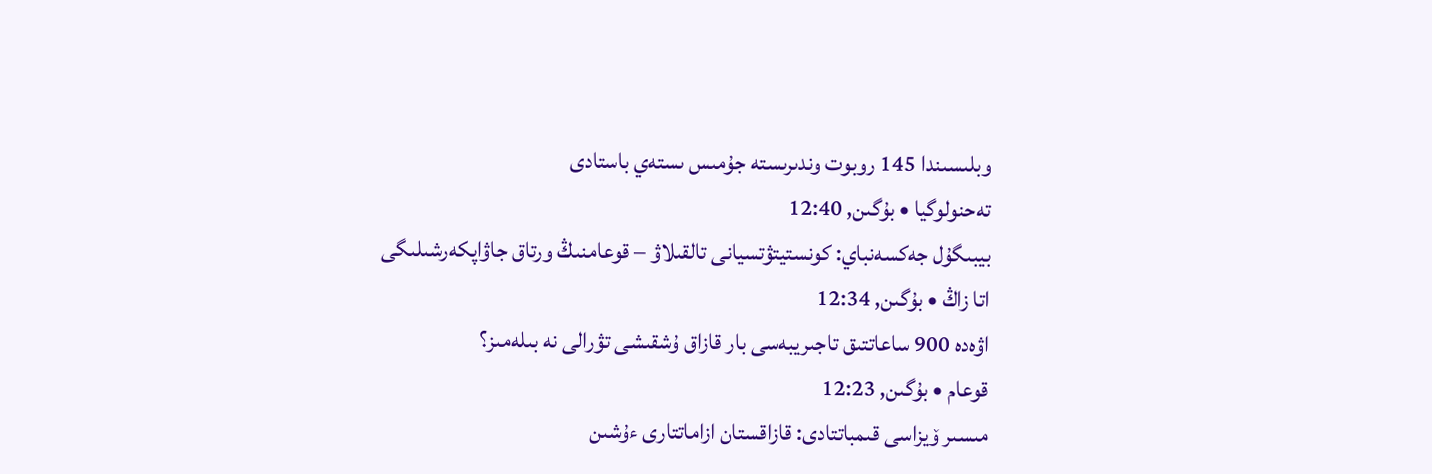وبلىسىندا 145 روبوت وندىرىستە جۇمىس ىستەي باستادى
تەحنولوگيا • بۇگىن, 12:40
بيبىگۇل جەكسەنباي: كونستيتۋتسيانى تالقىلاۋ – قوعامنىڭ ورتاق جاۋاپكەرشىلىگى
اتا زاڭ • بۇگىن, 12:34
اۋەدە 900 ساعاتتىق تاجىريبەسى بار قازاق ۇشقىشى تۋرالى نە بىلەمىز؟
قوعام • بۇگىن, 12:23
مىسىر ۆيزاسى قىمباتتادى: قازاقستان ازاماتتارى ءۇشىن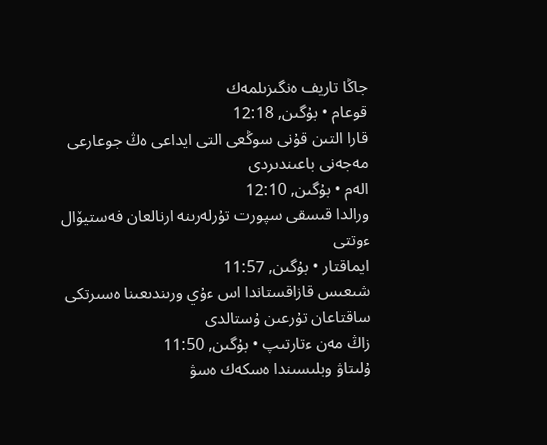جاڭا تاريف ەنگىزىلمەك
قوعام • بۇگىن, 12:18
قارا التىن قۇنى سوڭعى التى ايداعى ەڭ جوعارعى مەجەنى باعىندىردى
الەم • بۇگىن, 12:10
ورالدا قىسقى سپورت تۇرلەرىنە ارنالعان فەستيۆال ءوتتى
ايماقتار • بۇگىن, 11:57
شىعىس قازاقستاندا اس ءۇي ورىندىعىنا ەسىرتكى ساقتاعان تۇرعىن ۇستالدى
زاڭ مەن ءتارتىپ • بۇگىن, 11:50
ۇلىتاۋ وبلىسىندا ەسكەك ەسۋ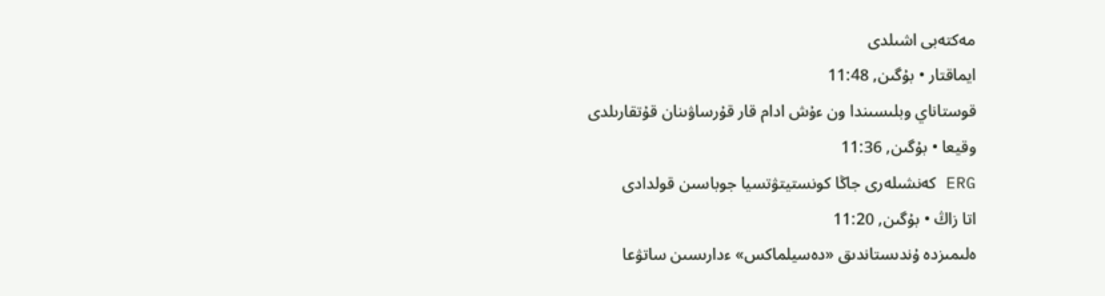مەكتەبى اشىلدى
ايماقتار • بۇگىن, 11:48
قوستاناي وبلىسىندا ون ءۇش ادام قار قۇرساۋىنان قۇتقارىلدى
وقيعا • بۇگىن, 11:36
ERG كەنشىلەرى جاڭا كونستيتۋتسيا جوباسىن قولدادى
اتا زاڭ • بۇگىن, 11:20
ەلىمىزدە ۇندىستاندىق «دەسيلماكس» ءدارىسىن ساتۋعا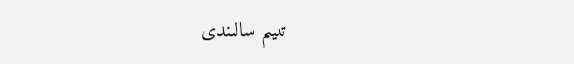تىيىم سالىندى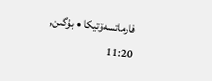فارماتسەۆتيكا • بۇگىن, 11:20